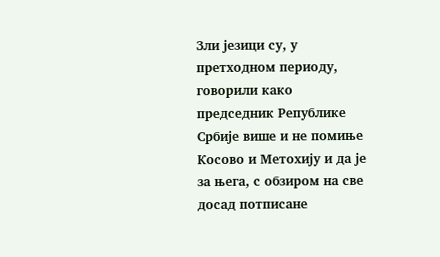Зли језици су, у претходном периоду, говорили како председник Републике Србије више и не помиње Косово и Метохију и да је за њега, с обзиром на све досад потписане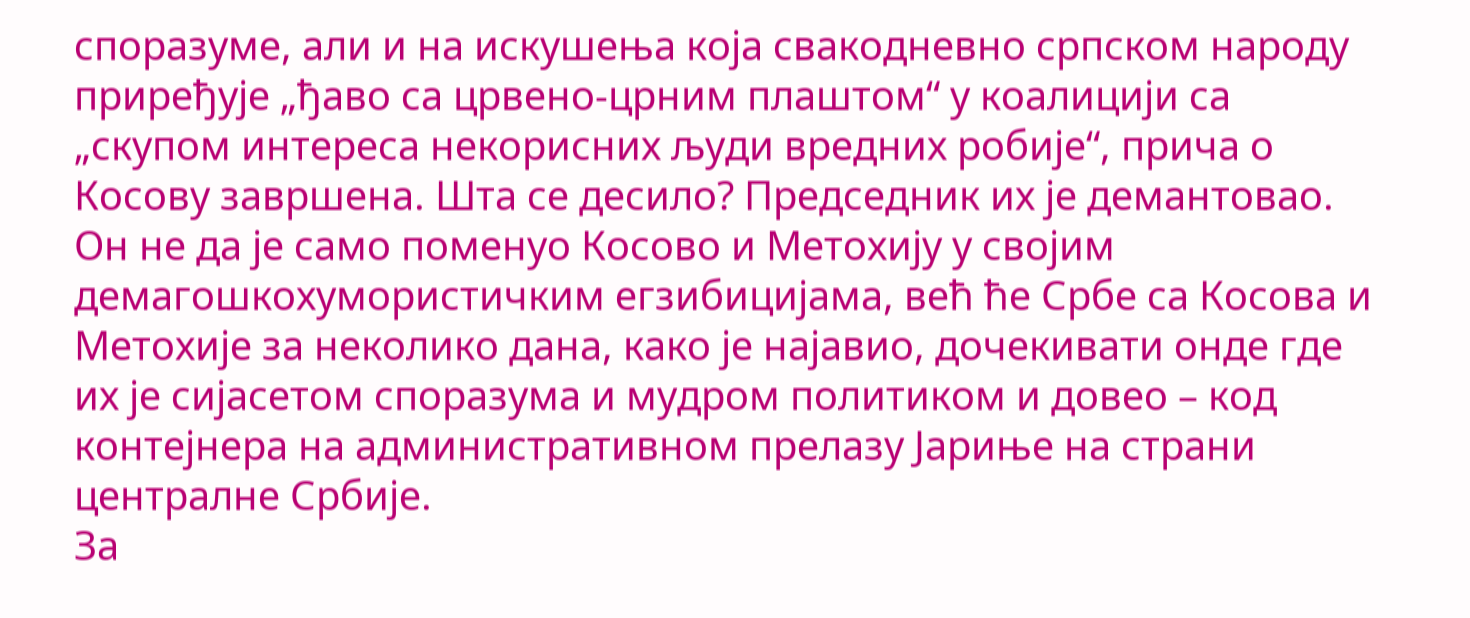споразуме, али и на искушења која свакодневно српском народу приређује „ђаво са црвено-црним плаштом“ у коалицији са „скупом интереса некорисних људи вредних робије“, прича о Косову завршена. Шта се десило? Председник их је демантовао. Он не да је само поменуо Косово и Метохију у својим демагошкохумористичким егзибицијама, већ ће Србе са Косова и Метохије за неколико дана, како је најавио, дочекивати онде где их је сијасетом споразума и мудром политиком и довео – код контејнера на административном прелазу Јариње на страни централне Србије.
За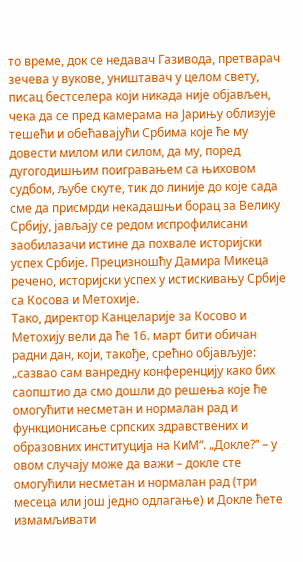то време, док се недавач Газивода, претварач зечева у вукове, уништавач у целом свету, писац бестселера који никада није објављен, чека да се пред камерама на Јарињу облизује тешећи и обећавајући Србима које ће му довести милом или силом, да му, поред дугогодишњим поигравањем са њиховом судбом, љубе скуте, тик до линије до које сада сме да присмрди некадашњи борац за Велику Србију, јављају се редом испрофилисани заобилазачи истине да похвале историјски успех Србије. Прецизношћу Дамира Микеца речено, историјски успех у истискивању Србије са Косова и Метохије.
Тако, директор Канцеларије за Косово и Метохију вели да ће 16. март бити обичан радни дан, који, такође, срећно објављује: „сазвао сам ванредну конференцију како бих саопштио да смо дошли до решења које ће омогућити несметан и нормалан рад и функционисање српских здравствених и образовних институција на КиМ“. „Докле?“ – у овом случају може да важи – докле сте омогућили несметан и нормалан рад (три месеца или још једно одлагање) и Докле ћете измамљивати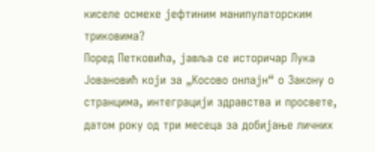киселе осмехе јефтиним манипулаторским триковима?
Поред Петковића, јавља се историчар Лука Јовановић који за „Косово онлајн“ о Закону о странцима, интеграцији здравства и просвете, датом року од три месеца за добијање личних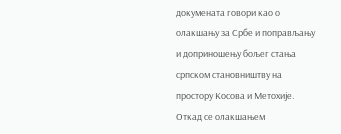докумената говори као о олакшању за Србе и поправљању и доприношењу бољег стања српском становништву на простору Косова и Метохије. Откад се олакшањем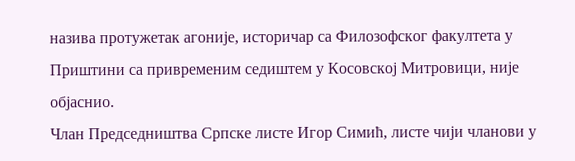назива протужетак агоније, историчар са Филозофског факултета у Приштини са привременим седиштем у Косовској Митровици, није објаснио.
Члан Председништва Српске листе Игор Симић, листе чији чланови у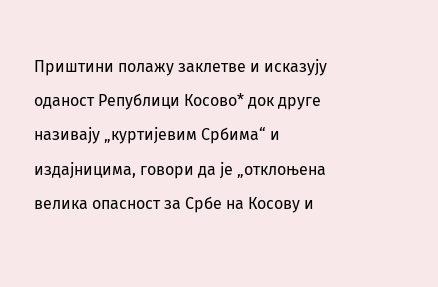Приштини полажу заклетве и исказују оданост Републици Косово* док друге називају „куртијевим Србима“ и издајницима, говори да је „отклоњена велика опасност за Србе на Косову и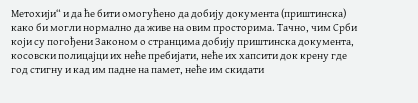Метохији“ и да ће бити омогућено да добију документа (приштинска) како би могли нормално да живе на овим просторима. Тачно, чим Срби који су погођени Законом о странцима добију приштинска документа, косовски полицајци их неће пребијати, неће их хапсити док крену где год стигну и кад им падне на памет, неће им скидати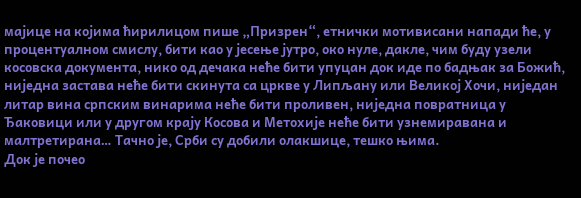мајице на којима ћирилицом пише „Призрен“, етнички мотивисани напади ће, у процентуалном смислу, бити као у јесење јутро, око нуле, дакле, чим буду узели косовска документа, нико од дечака неће бити упуцан док иде по бадњак за Божић, ниједна застава неће бити скинута са цркве у Липљану или Великој Хочи, ниједан литар вина српским винарима неће бити проливен, ниједна повратница у Ђаковици или у другом крају Косова и Метохије неће бити узнемиравана и малтретирана… Тачно је, Срби су добили олакшице, тешко њима.
Док је почео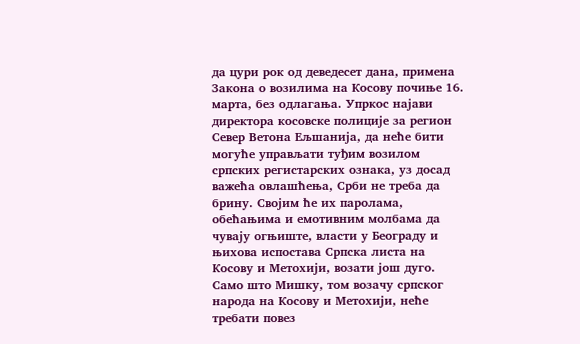да цури рок од деведесет дана, примена Закона о возилима на Косову почиње 16. марта, без одлагања. Упркос најави директора косовске полиције за регион Север Ветона Ељшанија, да неће бити могуће управљати туђим возилом српских регистарских ознака, уз досад важећа овлашћења, Срби не треба да брину. Својим ће их паролама, обећањима и емотивним молбама да чувају огњиште, власти у Београду и њихова испостава Српска листа на Косову и Метохији, возати још дуго. Само што Мишку, том возачу српског народа на Косову и Метохији, неће требати повез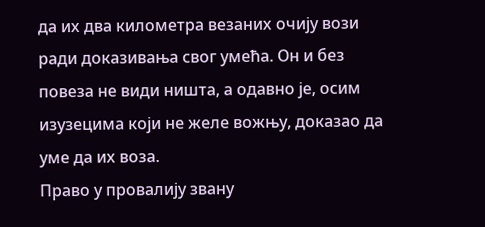да их два километра везаних очију вози ради доказивања свог умећа. Он и без повеза не види ништа, а одавно је, осим изузецима који не желе вожњу, доказао да уме да их воза.
Право у провалију звану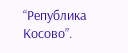“Република Косово”.